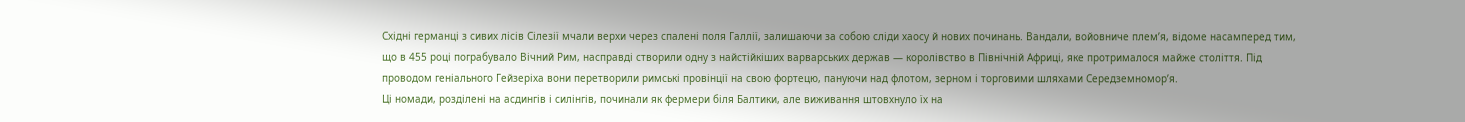Східні германці з сивих лісів Сілезії мчали верхи через спалені поля Галлії, залишаючи за собою сліди хаосу й нових починань. Вандали, войовниче плем’я, відоме насамперед тим, що в 455 році пограбувало Вічний Рим, насправді створили одну з найстійкіших варварських держав — королівство в Північній Африці, яке протрималося майже століття. Під проводом геніального Гейзеріха вони перетворили римські провінції на свою фортецю, пануючи над флотом, зерном і торговими шляхами Середземномор’я.
Ці номади, розділені на асдингів і силінгів, починали як фермери біля Балтики, але виживання штовхнуло їх на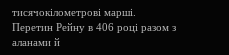тисячокілометрові марші. Перетин Рейну в 406 році разом з аланами й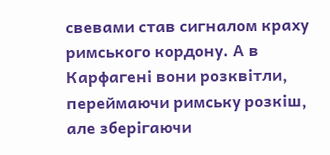свевами став сигналом краху римського кордону. А в Карфагені вони розквітли, переймаючи римську розкіш, але зберігаючи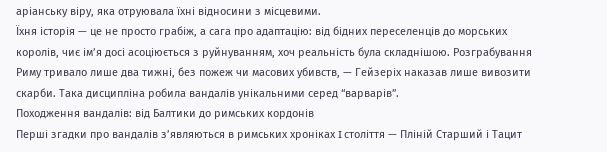аріанську віру, яка отруювала їхні відносини з місцевими.
Їхня історія — це не просто грабіж, а сага про адаптацію: від бідних переселенців до морських королів, чиє ім’я досі асоціюється з руйнуванням, хоч реальність була складнішою. Розграбування Риму тривало лише два тижні, без пожеж чи масових убивств, — Гейзеріх наказав лише вивозити скарби. Така дисципліна робила вандалів унікальними серед “варварів”.
Походження вандалів: від Балтики до римських кордонів
Перші згадки про вандалів з’являються в римських хроніках I століття — Пліній Старший і Тацит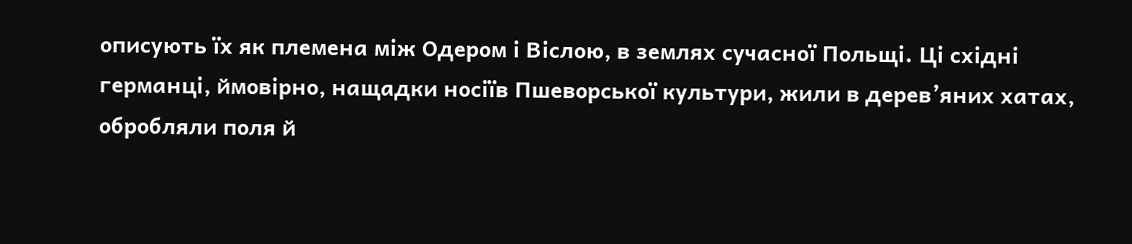описують їх як племена між Одером і Віслою, в землях сучасної Польщі. Ці східні германці, ймовірно, нащадки носіїв Пшеворської культури, жили в дерев’яних хатах, обробляли поля й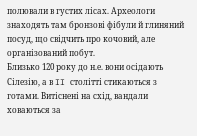полювали в густих лісах. Археологи знаходять там бронзові фібули й глиняний посуд, що свідчить про кочовий, але організований побут.
Близько 120 року до н.е. вони осідають Сілезію, а в II столітті стикаються з готами. Витіснені на схід, вандали ховаються за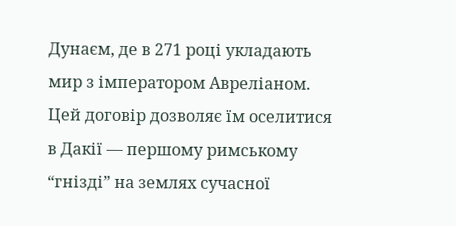Дунаєм, де в 271 році укладають мир з імператором Авреліаном. Цей договір дозволяє їм оселитися в Дакії — першому римському “гнізді” на землях сучасної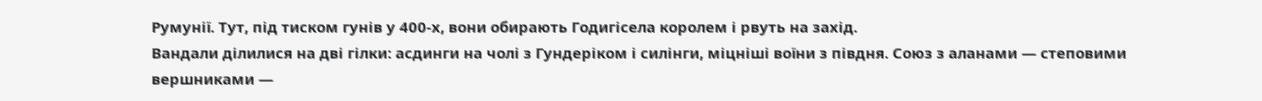Румунії. Тут, під тиском гунів у 400-х, вони обирають Годигісела королем і рвуть на захід.
Вандали ділилися на дві гілки: асдинги на чолі з Гундеріком і силінги, міцніші воїни з півдня. Союз з аланами — степовими вершниками —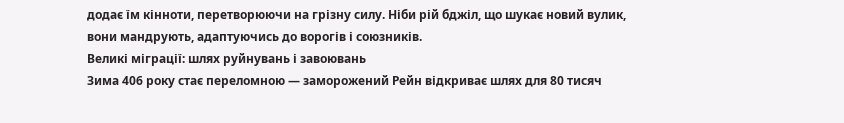додає їм кінноти, перетворюючи на грізну силу. Ніби рій бджіл, що шукає новий вулик, вони мандрують, адаптуючись до ворогів і союзників.
Великі міграції: шлях руйнувань і завоювань
Зима 406 року стає переломною — заморожений Рейн відкриває шлях для 80 тисяч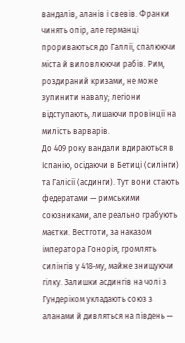вандалів, аланів і свевів. Франки чинять опір, але германці прориваються до Галлії, спалюючи міста й виловлюючи рабів. Рим, роздираний кризами, не може зупинити навалу; легіони відступають, лишаючи провінції на милість варварів.
До 409 року вандали вдираються в Іспанію, осідаючи в Бетиці (силінги) та Галісії (асдинги). Тут вони стають федератами — римськими союзниками, але реально грабують маєтки. Вестготи, за наказом імператора Гонорія, громлять силінгів у 418-му, майже знищуючи гілку. Залишки асдингів на чолі з Гундеріком укладають союз з аланами й дивляться на південь —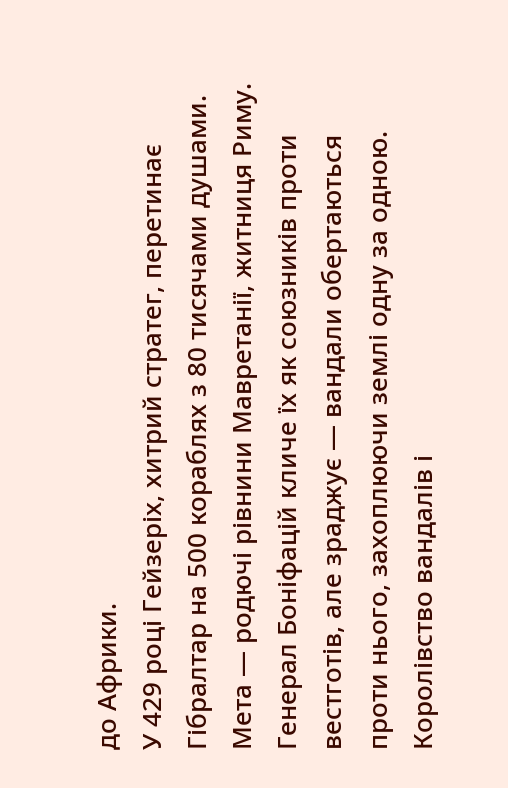до Африки.
У 429 році Гейзеріх, хитрий стратег, перетинає Гібралтар на 500 кораблях з 80 тисячами душами. Мета — родючі рівнини Мавретанії, житниця Риму. Генерал Боніфацій кличе їх як союзників проти вестготів, але зраджує — вандали обертаються проти нього, захоплюючи землі одну за одною.
Королівство вандалів і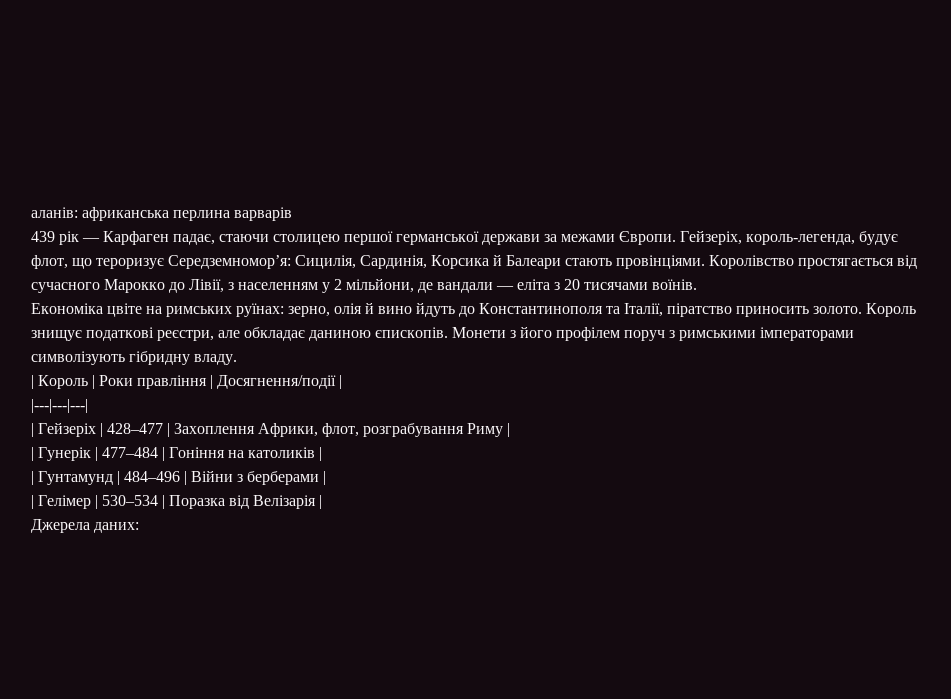аланів: африканська перлина варварів
439 рік — Карфаген падає, стаючи столицею першої германської держави за межами Європи. Гейзеріх, король-легенда, будує флот, що тероризує Середземномор’я: Сицилія, Сардинія, Корсика й Балеари стають провінціями. Королівство простягається від сучасного Марокко до Лівії, з населенням у 2 мільйони, де вандали — еліта з 20 тисячами воїнів.
Економіка цвіте на римських руїнах: зерно, олія й вино йдуть до Константинополя та Італії, піратство приносить золото. Король знищує податкові реєстри, але обкладає даниною єпископів. Монети з його профілем поруч з римськими імператорами символізують гібридну владу.
| Король | Роки правління | Досягнення/події |
|---|---|---|
| Гейзеріх | 428–477 | Захоплення Африки, флот, розграбування Риму |
| Гунерік | 477–484 | Гоніння на католиків |
| Гунтамунд | 484–496 | Війни з берберами |
| Гелімер | 530–534 | Поразка від Велізарія |
Джерела даних: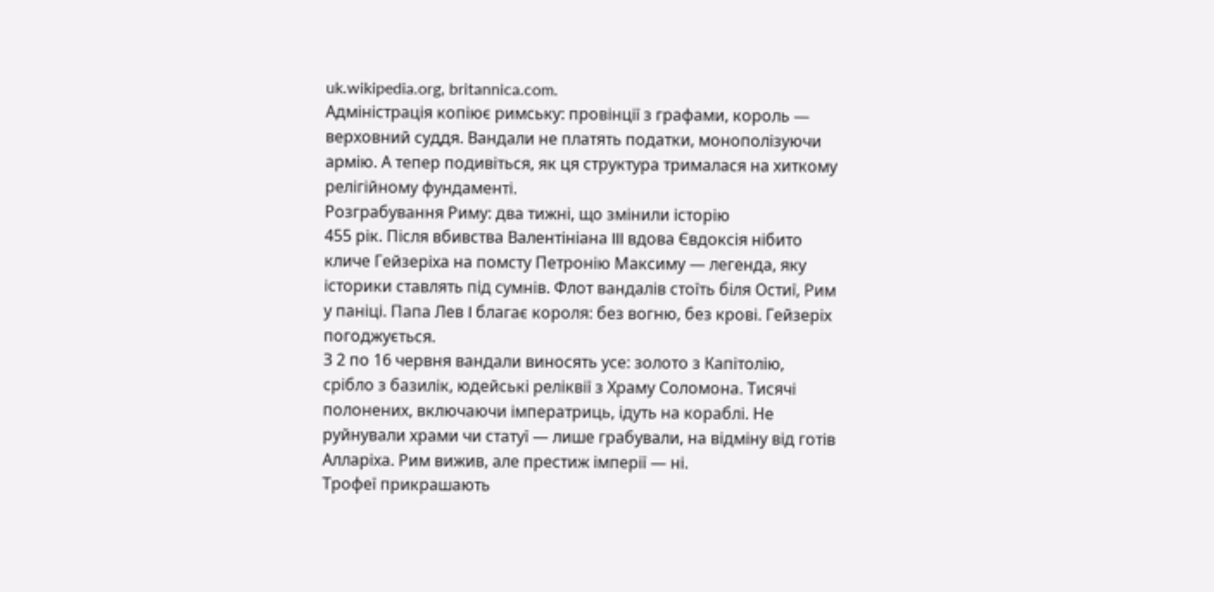uk.wikipedia.org, britannica.com.
Адміністрація копіює римську: провінції з графами, король — верховний суддя. Вандали не платять податки, монополізуючи армію. А тепер подивіться, як ця структура трималася на хиткому релігійному фундаменті.
Розграбування Риму: два тижні, що змінили історію
455 рік. Після вбивства Валентініана III вдова Євдоксія нібито кличе Гейзеріха на помсту Петронію Максиму — легенда, яку історики ставлять під сумнів. Флот вандалів стоїть біля Остиї, Рим у паніці. Папа Лев I благає короля: без вогню, без крові. Гейзеріх погоджується.
З 2 по 16 червня вандали виносять усе: золото з Капітолію, срібло з базилік, юдейські реліквії з Храму Соломона. Тисячі полонених, включаючи імператриць, ідуть на кораблі. Не руйнували храми чи статуї — лише грабували, на відміну від готів Алларіха. Рим вижив, але престиж імперії — ні.
Трофеї прикрашають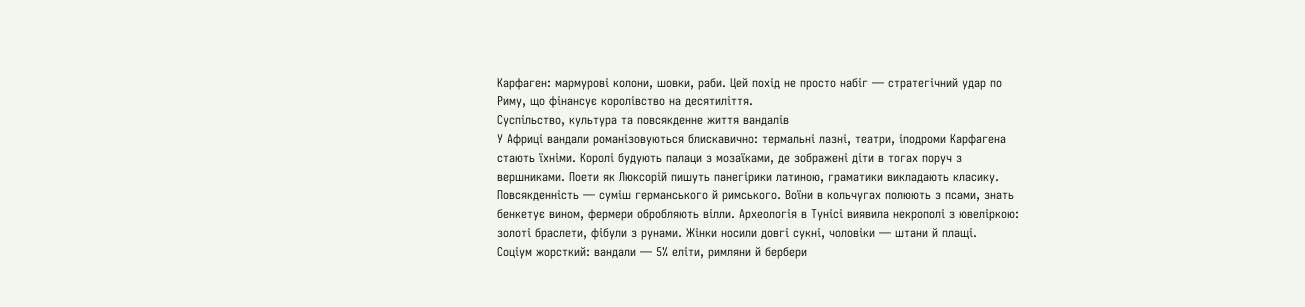Карфаген: мармурові колони, шовки, раби. Цей похід не просто набіг — стратегічний удар по Риму, що фінансує королівство на десятиліття.
Суспільство, культура та повсякденне життя вандалів
У Африці вандали романізовуються блискавично: термальні лазні, театри, іподроми Карфагена стають їхніми. Королі будують палаци з мозаїками, де зображені діти в тогах поруч з вершниками. Поети як Люксорій пишуть панегірики латиною, граматики викладають класику.
Повсякденність — суміш германського й римського. Воїни в кольчугах полюють з псами, знать бенкетує вином, фермери обробляють вілли. Археологія в Тунісі виявила некрополі з ювеліркою: золоті браслети, фібули з рунами. Жінки носили довгі сукні, чоловіки — штани й плащі.
Соціум жорсткий: вандали — 5% еліти, римляни й бербери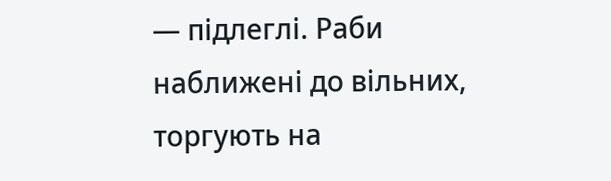— підлеглі. Раби наближені до вільних, торгують на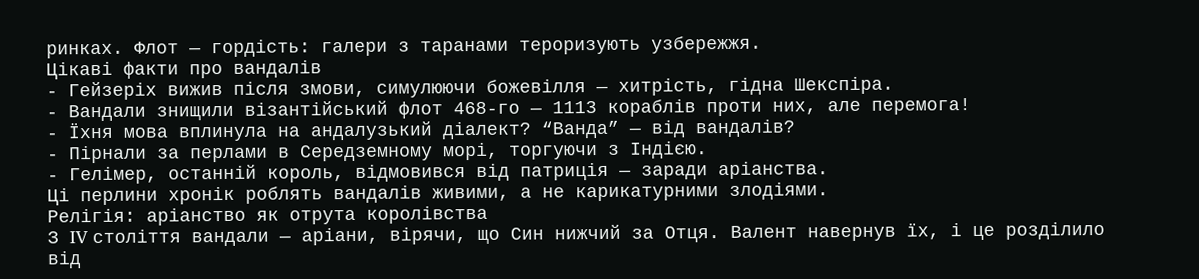ринках. Флот — гордість: галери з таранами тероризують узбережжя.
Цікаві факти про вандалів
- Гейзеріх вижив після змови, симулюючи божевілля — хитрість, гідна Шекспіра.
- Вандали знищили візантійський флот 468-го — 1113 кораблів проти них, але перемога!
- Їхня мова вплинула на андалузький діалект? “Ванда” — від вандалів?
- Пірнали за перлами в Середземному морі, торгуючи з Індією.
- Гелімер, останній король, відмовився від патриція — заради аріанства.
Ці перлини хронік роблять вандалів живими, а не карикатурними злодіями.
Релігія: аріанство як отрута королівства
З IV століття вандали — аріани, вірячи, що Син нижчий за Отця. Валент навернув їх, і це розділило від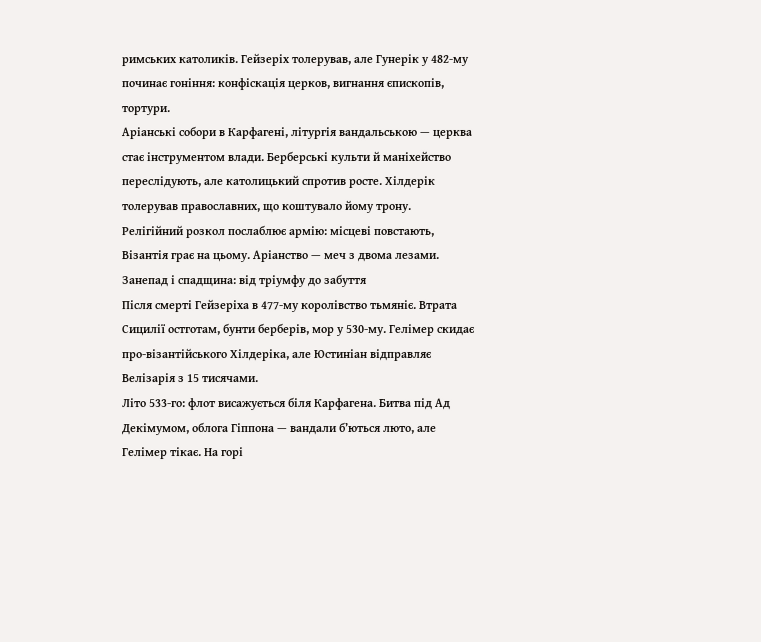римських католиків. Гейзеріх толерував, але Гунерік у 482-му починає гоніння: конфіскація церков, вигнання єпископів, тортури.
Аріанські собори в Карфагені, літургія вандальською — церква стає інструментом влади. Берберські культи й маніхейство переслідують, але католицький спротив росте. Хілдерік толерував православних, що коштувало йому трону.
Релігійний розкол послаблює армію: місцеві повстають, Візантія грає на цьому. Аріанство — меч з двома лезами.
Занепад і спадщина: від тріумфу до забуття
Після смерті Гейзеріха в 477-му королівство тьмяніє. Втрата Сицилії остготам, бунти берберів, мор у 530-му. Гелімер скидає про-візантійського Хілдеріка, але Юстиніан відправляє Велізарія з 15 тисячами.
Літо 533-го: флот висажується біля Карфагена. Битва під Ад Декімумом, облога Гіппона — вандали б’ються люто, але Гелімер тікає. На горі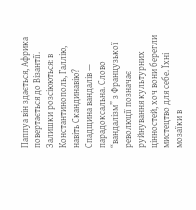Паппуа він здається, Африка повертається до Візантії. Залишки розсіюються: в Константинополь, Галлію, навіть Скандинавію?
Спадщина вандалів — парадоксальна. Слово “вандалізм” з Французької революції позначає руйнування культурних цінностей, хоч вони берегли мистецтво для себе. Їхні мозаїки в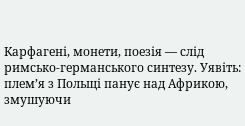Карфагені, монети, поезія — слід римсько-германського синтезу. Уявіть: плем’я з Польщі панує над Африкою, змушуючи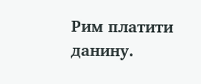Рим платити данину.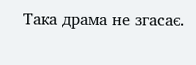Така драма не згасає.